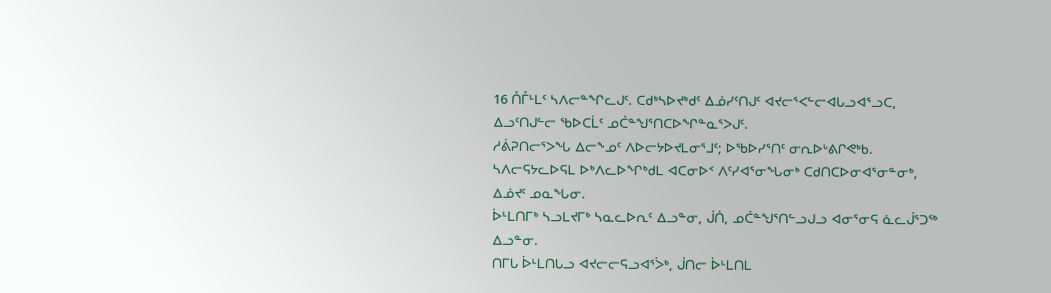16 ᑍᒤᒻᒪᑦ ᓴᐱᓕᓐᖏᓚᒍᑦ. ᑕᑯᒃᓴᐅᔪᒃᑯᑦ ᐃᓅᓯᑦᑎᒍᑦ ᐊᔪᓕᕐᐸᓪᓕᐊᒐᓗᐊᕐᓗᑕ, ᐃᓗᑦᑎᒍᓪᓕ ᖃᐅᑕᒫᑦ ᓄᑖᓐᖑᕐᑎᑕᐅᖏᓐᓇᕐᐳᒍᑦ.
ᓱᕖᕈᑎᓕᕐᐳᖓ ᐃᓕᖕᓄᑦ ᐱᐅᓕᔭᐅᔪᒪᓂᕐᒧᑦ; ᐅᖃᐅᓯᕐᑎᑦ ᓂᕆᐅᒡᕕᒋᕙᒃᑲ.
ᓴᐱᓕᕋᔭᓚᐅᕋᒪ ᐅᒃᐱᓚᐅᖏᒃᑯᒪ ᐊᑕᓂᐅᑉ ᐱᑦᓯᐊᕐᓂᖓᓂᒃ ᑕᑯᑎᑕᐅᓂᐊᕐᓂᓐᓂᒃ, ᐃᓅᔪᑦ ᓄᓇᖓᓂ.
ᐆᒻᒪᑎᒥᒃ ᓴᓗᒪᔪᒥᒃ ᓴᓇᓚᐅᕆᑦ ᐃᓗᓐᓂ, ᒎᑏ, ᓄᑖᓐᖑᕐᑎᓪᓗᒍᓗ ᐊᓂᕐᓂᕋ ᓈᓚᒎᕐᑐᖅ ᐃᓗᓐᓂ.
ᑎᒥᒐ ᐆᒻᒪᑎᒐᓗ ᐊᔪᓕᓕᕋᓗᐊᕐᐴᒃ, ᒎᑎᓕ ᐆᒻᒪᑎᒪ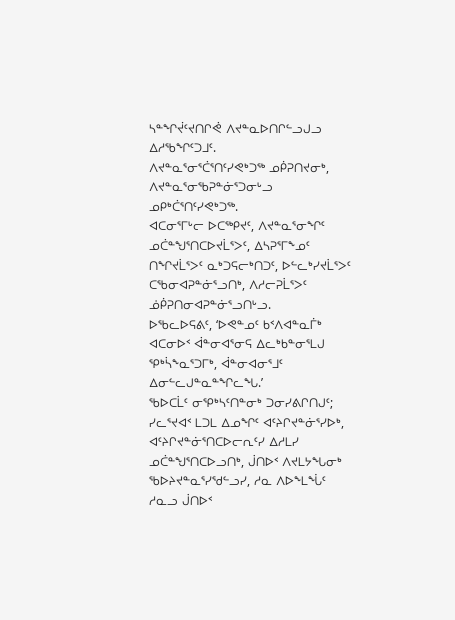ᓴᓐᖏᔫᑦᔪᑎᒋᕚ ᐱᔪᓐᓇᐅᑎᒋᓪᓗᒍᓗ ᐃᓱᖃᖏᑦᑐᒧᑦ.
ᐱᔪᓐᓇᕐᓂᕐᑖᕐᑎᑦᓯᕙᒃᑐᖅ ᓄᑮᕈᑎᔪᓂᒃ, ᐱᔪᓐᓇᕐᓂᖃᕈᓐᓃᕐᑐᓂᒡᓗ ᓄᑭᒃᑖᕐᑎᑦᓯᕙᒃᑐᖅ.
ᐊᑕᓂᕐᒥᒡᓕ ᐅᑕᖅᑭᔪᑦ, ᐱᔪᓐᓇᕐᓂᖏᑦ ᓄᑖᓐᖑᕐᑎᑕᐅᔪᒫᕐᐳᑦ, ᐃᓴᕈᕐᒥᖕᓄᑦ ᑎᖏᔪᒫᕐᐳᑦ ᓇᒃᑐᕋᓕᒃᑎᑐᑦ, ᐅᓪᓚᒃᓯᔪᒫᕐᐳᑦ ᑕᖃᓂᐊᕈᓐᓃᕐᓗᑎᒃ, ᐱᓱᓕᕈᒫᕐᐳᑦ ᓅᑮᕈᑎᓂᐊᕈᓐᓃᕐᓗᑎᒡᓗ.
ᐅᖃᓚᐅᕋᕕᑦ, ‘ᐅᕙᓐᓄᑦ ᑲᑉᐱᐊᓐᓇᒦᒃ ᐊᑕᓂᐅᑉ ᐋᓐᓂᐊᕐᓂᕋ ᐃᓚᒃᑲᓐᓂᕐᒪᒍ ᕿᒃᓵᖕᓇᕐᑐᒥᒃ, ᐋᓐᓂᐊᓂᕐᒧᑦ ᐃᓂᓪᓚᒍᓐᓇᓐᖏᓚᖓ.’
ᖃᐅᑕᒫᑦ ᓂᕿᒃᓴᑦᑎᓐᓂᒃ ᑐᓂᓯᕕᒋᑎᒍᑦ;
ᓯᓚᕐᔪᐊᑉ ᒪᑐᒪ ᐃᓄᖏᑦ ᐊᑦᔨᒋᔪᓐᓃᕐᓯᐅᒃ, ᐊᑦᔨᒋᔪᓐᓃᕐᑎᑕᐅᓕᕆᑦᓯ ᐃᓱᒪᓯ ᓄᑖᓐᖑᕐᑎᑕᐅᓗᑎᒃ, ᒎᑎᐅᑉ ᐱᔪᒪᔭᖓᓂᒃ ᖃᐅᔨᔪᓐᓇᕐᓯᖁᓪᓗᓯ, ᓱᓇ ᐱᐅᖕᒪᖔᑦ ᓱᓇᓗ ᒎᑎᐅᑉ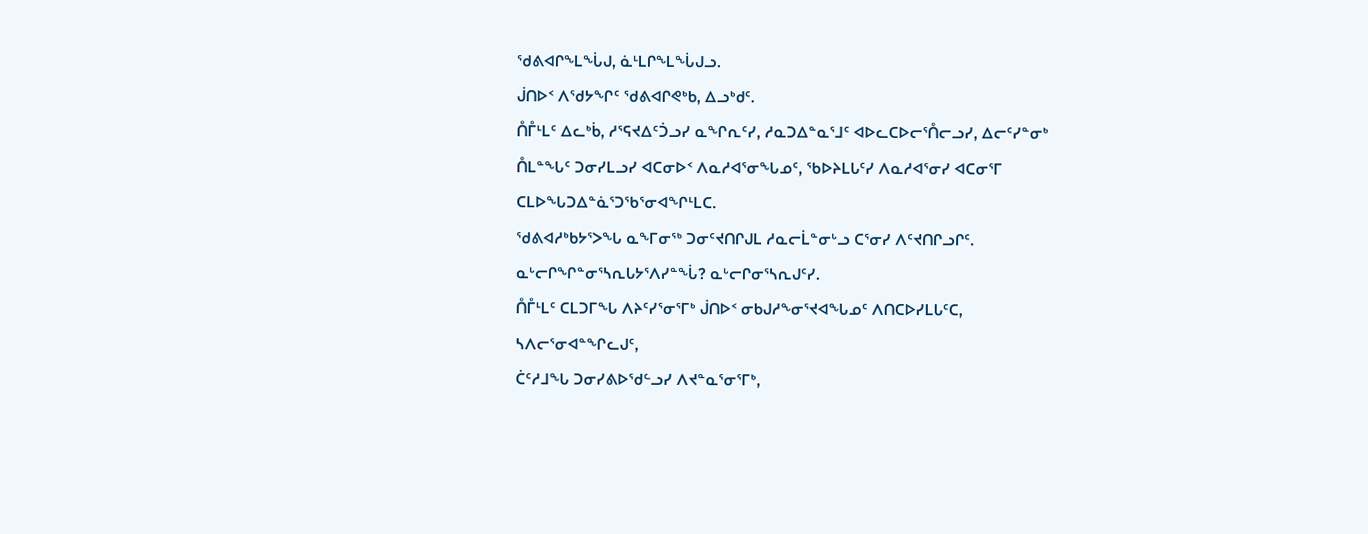ᖁᕕᐊᒋᖕᒪᖔᒍ, ᓈᒻᒪᒋᖕᒪᖔᒍᓗ.
ᒎᑎᐅᑉ ᐱᖁᔭᖏᑦ ᖁᕕᐊᒋᕙᒃᑲ, ᐃᓗᒃᑯᑦ.
ᑍᒤᒻᒪᑦ ᐃᓚᒃᑳ, ᓱᕐᕋᔪᐃᑦᑑᓗᓯ ᓇᖏᕆᑦᓯ, ᓱᓇᑐᐃᓐᓇᕐᒧᑦ ᐊᐅᓚᑕᐅᓕᕐᑍᓕᓗᓯ, ᐃᓕᑦᓯᓐᓂᒃ ᑍᒪᓐᖓᑦ ᑐᓂᓯᒪᓗᓯ ᐊᑕᓂᐅᑉ ᐱᓇᓱᐊᕐᓂᖓᓄᑦ, ᖃᐅᔨᒪᒐᑦᓯ ᐱᓇᓱᐊᕐᓂᓯ ᐊᑕᓂᕐᒥ ᑕᒪᐅᖓᑐᐃᓐᓈᕐᑐᖃᕐᓂᐊᖏᒻᒪᑕ.
ᖁᕕᐊᓱᒃᑲᔭᕐᐳᖓ ᓇᖕᒥᓂᖅ ᑐᓂᑦᔪᑎᒋᒍᒪ ᓱᓇᓕᒫᓐᓂᒡᓗ ᑕᕐᓂᓯ ᐱᑦᔪᑎᒋᓗᒋᑦ. ᓇᒡᓕᒋᖏᓐᓂᕐᓴᕆᒐᔭᕐᐱᓯᓐᖔ? ᓇᒡᓕᒋᓂᕐᓴᕆᒍᑦᓯ.
ᑍᒤᒻᒪᑦ ᑕᒪᑐᒥᖓ ᐱᔨᑦᓯᕐᓂᕐᒥᒃ ᒎᑎᐅᑉ ᓂᑲᒍᓱᖕᓂᕐᔪᐊᖓᓄᑦ ᐱᑎᑕᐅᓯᒪᒐᑦᑕ, ᓴᐱᓕᕐᓂᐊᓐᖏᓚᒍᑦ,
ᑖᑦᓱᒧᖓ ᑐᓂᓯᕕᐅᖁᓪᓗᓯ ᐱᔪᓐᓇᕐᓂᕐᒥᒃ,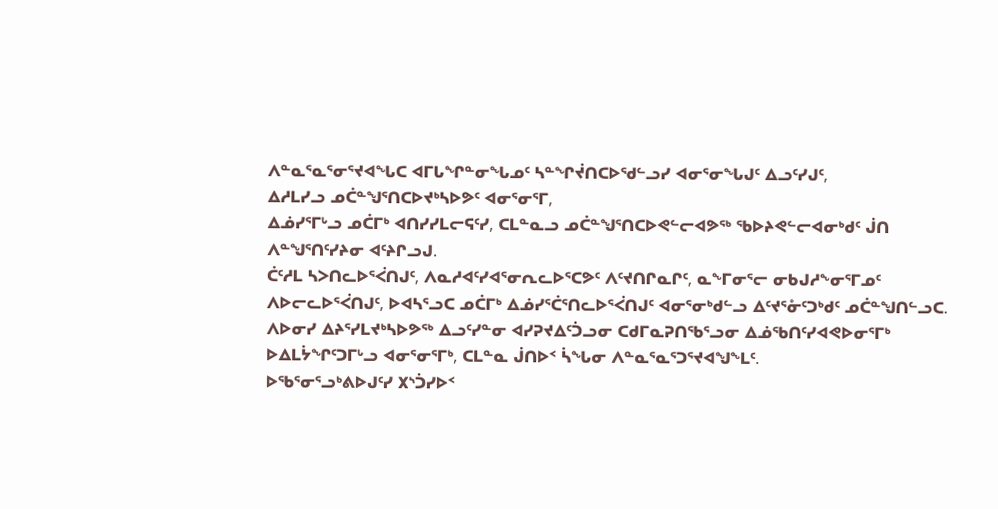ᐱᓐᓇᕐᓇᕐᓂᕐᔪᐊᖓᑕ ᐊᒥᒐᖏᓐᓂᖓᓄᑦ ᓴᓐᖏᔫᑎᑕᐅᖁᓪᓗᓯ ᐊᓂᕐᓂᖓᒍᑦ ᐃᓗᑦᓯᒍᑦ,
ᐃᓱᒪᓯᓗ ᓄᑖᓐᖑᕐᑎᑕᐅᔪᒃᓴᐅᕗᑦ ᐊᓂᕐᓂᕐᒥ,
ᐃᓅᓯᕐᒥᒡᓗ ᓄᑖᒥᒃ ᐊᑎᓯᓯᒪᓕᕋᑦᓯ, ᑕᒪᓐᓇᓗ ᓄᑖᓐᖑᕐᑎᑕᐅᕙᓪᓕᐊᕗᖅ ᖃᐅᔨᕙᓪᓕᐊᓂᒃᑯᑦ ᒎᑎ ᐱᓐᖑᕐᑎᑦᓯᔨᓂ ᐊᑦᔨᒋᓗᒍ.
ᑖᑦᓱᒪ ᓴᐳᑎᓚᐅᕐᐹᑎᒍᑦ, ᐱᓇᓱᐊᑦᓯᐊᕐᓂᕆᓚᐅᕐᑕᕗᑦ ᐱᑦᔪᑎᒋᓇᒋᑦ, ᓇᖕᒥᓂᕐᓕ ᓂᑲᒍᓱᖕᓂᕐᒥᓄᑦ ᐱᐅᓕᓚᐅᕐᐹᑎᒍᑦ, ᐅᐊᓴᕐᓗᑕ ᓄᑖᒥᒃ ᐃᓅᓯᕐᑖᕐᑎᓚᐅᕐᐹᑎᒍᑦ ᐊᓂᕐᓂᒃᑯᓪᓗ ᐃᑦᔪᕐᓁᑦᑐᒃᑯᑦ ᓄᑖᓐᖑᑎᓪᓗᑕ.
ᐱᐅᓂᓯ ᐃᔨᕐᓯᒪᔪᒃᓴᐅᕗᖅ ᐃᓗᑦᓯᓐᓂ ᐊᓯᕈᔪᐃᑦᑑᓗᓂ ᑕᑯᒥᓇᕈᑎᖃᕐᓗᓂ ᐃᓅᖃᑎᑦᓯᐊᕙᐅᓂᕐᒥᒃ ᐅᐃᒪᔮᖏᑦᑐᒥᒡᓗ ᐊᓂᕐᓂᕐᒥᒃ, ᑕᒪᓐᓇ ᒎᑎᐅᑉ ᓵᖓᓂ ᐱᓐᓇᕐᓇᕐᑐᕐᔪᐊᖑᖕᒪᑦ.
ᐅᖃᕐᓂᕐᓗᒃᕕᐅᒍᑦᓯ ᙭ᔅᑑᓯᐅᑉ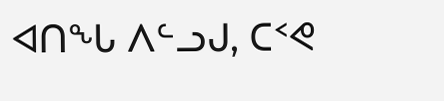ᐊᑎᖓ ᐱᓪᓗᒍ, ᑕᑉᕙ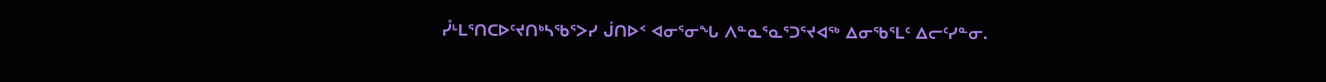ᓮᒻᒪᕐᑎᑕᐅᑦᔪᑎᒃᓴᖃᕐᐳᓯ ᒎᑎᐅᑉ ᐊᓂᕐᓂᖓ ᐱᓐᓇᕐᓇᕐᑐᕐᔪᐊᖅ ᐃᓂᖃᕐᒪᑦ ᐃᓕᑦᓯᓐᓂ.